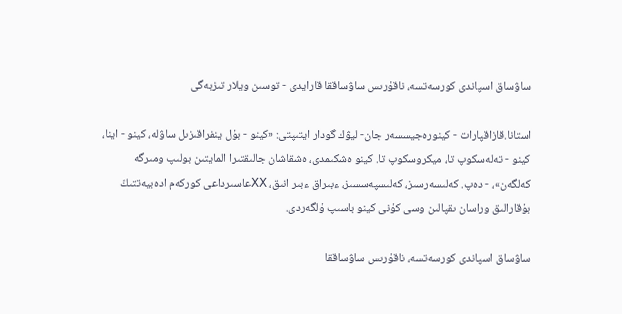ساۋساق اسپاندى كورسەتسە، ناقۇرىس ساۋساققا قارايدى - توسىن ويلار تىزبەگى

استانا.قازاقپارات - كينورەجيسسەر جان- ليۋك گودار ايتىپتى: «كينو - بۇل ينفراقىزىل ساۋلە، كينو - اينا، كينو - تەلەسكوپ تا، ميكروسكوپ تا. كينو ەشكىمدى، ەشقاشان جالىقتىرا المايتىن بولىپ ومىرگە كەلگەن»، - دەپ. كەلىسەرسىز، كەلىسپەسسىز، ءبىراق ءبىر انىق، ⅩⅩعاسىرداعى كوركەم ادەبيەتتىڭ بۇقارالىق وراسان ىقپالىن وسى كۇنى كينو باسىپ ۇلگەردى.

ساۋساق اسپاندى كورسەتسە، ناقۇرىس ساۋساققا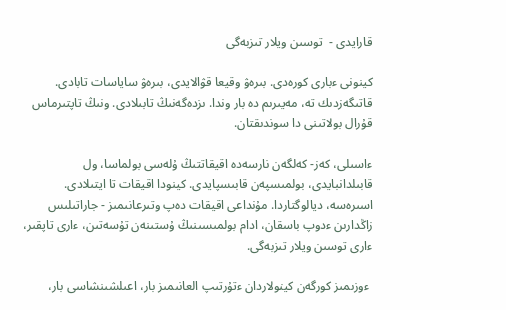قارايدى -  توسىن ويلار تىزبەگى

كينونى ءبارى كورەدى. بىرەۋ وقيعا قۋالايدى، بىرەۋ ساياسات تابادى. قاتىگەزدىك تە، مەيىرىم دە بار وندا. ىزدەگەنىڭ تابىلادى. ونىڭ تاپتىرماس قۇرال بولاتىنى دا سوندىقتان.

ءاسىلى، كەز- كەلگەن نارسەدە اقيقاتتىڭ ۇلەسى بولماسا، ول قابىلدانبايدى، بولمىسپەن قابىسپايدى. كينودا اقيقات تا ايتىلادى. اسىرەسە، ديالوگتاردا. مۇنداعى اقيقات دەپ وتىرعانىمىز - جاراتىلىس زاڭدارىن ءدوپ باسقان، ادام بولمىسىنىڭ ۇستىنەن تۇسەتىن، ءارى تاپقىر، ءارى توسىن ويلار تىزبەگى.

 ءوزىمىز كورگەن كينولاردان ءتۇرتىپ العانىمىز بار، اعىلشىنشاسى بار،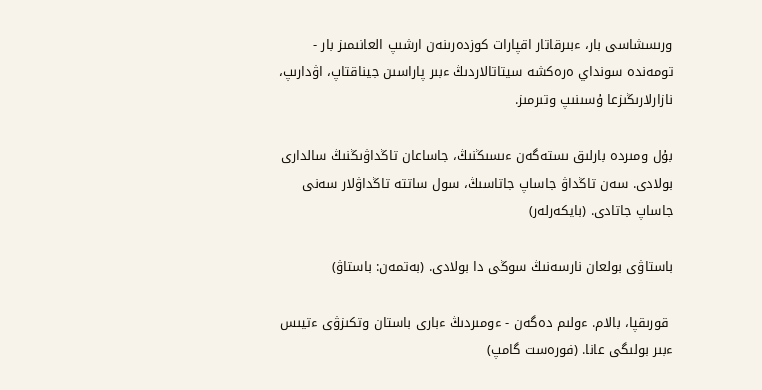ورىسشاسى بار، ءبىرقاتار اقپارات كوزدەرىنەن ارشىپ العانىمىز بار - تومەندە سونداي ەرەكشە سيتاتالاردىڭ ءبىر پاراسىن جيناقتاپ، اۋدارىپ، نازارلارىڭىزعا ۇسىنىپ وتىرمىز.

بۇل ومىردە بارلىق ىستەگەن ءىسىڭنىڭ، جاساعان تاڭداۋىڭنىڭ سالدارى بولادى. سەن تاڭداۋ جاساپ جاتاسىڭ، سول ساتتە تاڭداۋلار سەنى جاساپ جاتادى. (بايكەرلەر)

باستاۋى بولعان نارسەنىڭ سوڭى دا بولادى. (بەتمەن: باستاۋ)

 قورىقپا، بالام. ءولىم دەگەن - ءومىردىڭ ءبارى باستان وتكىزۋى ءتيىس ءبىر بولىگى عانا. (فورەست گامپ)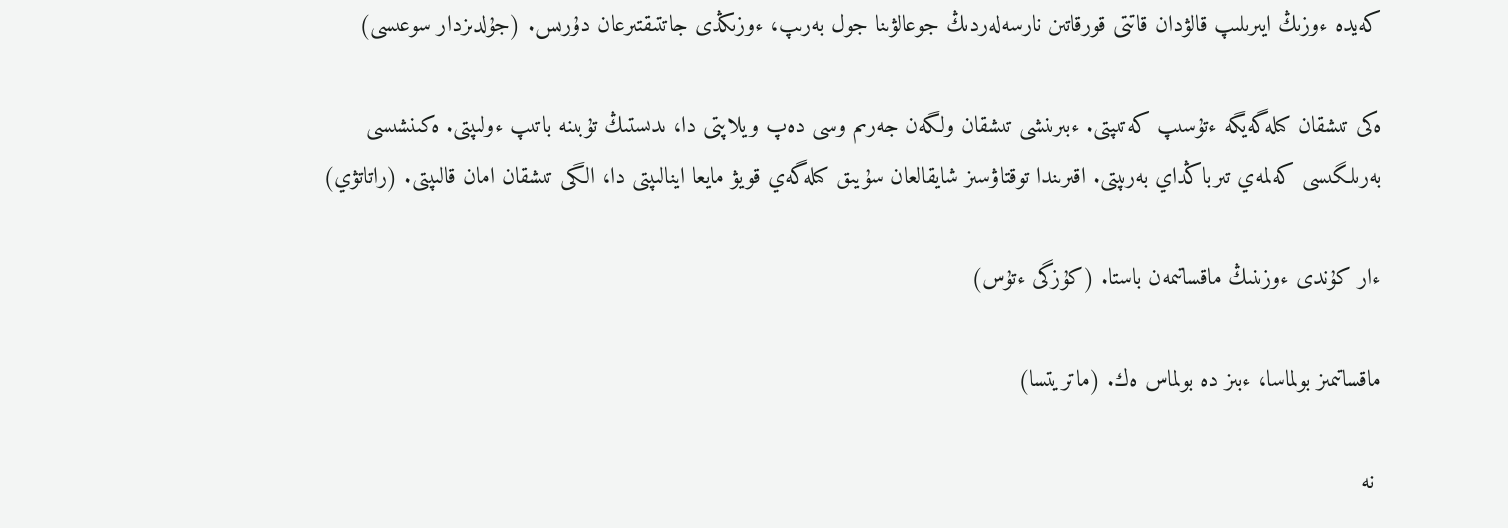كەيدە ءوزىڭ ايىرىلىپ قالۋدان قاتتى قورقاتىن نارسەلەردىڭ جوعالۋىنا جول بەرىپ، ءوزىڭدى جاتتىقتىرعان دۇرىس. (جۇلدىزدار سوعىسى)

ەكى تىشقان كىلەگەيگە ءتۇسىپ كەتىپتى. ءبىرىنشى تىشقان ولگەن جەرىم وسى دەپ ويلاپتى دا، ىدىستىڭ تۇبىنە باتىپ ءولىپتى. ەكىنشىسى بەرىلگىسى كەلمەي تىرباڭداي بەرىپتى. اقىرىندا توقتاۋسىز شايقالعان سۇيىق كىلەگەي قويۋ مايعا اينالىپتى دا، الگى تىشقان امان قالىپتى. (راتاتۋي)

ءار كۇندى ءوزىنىڭ ماقساتىمەن باستا. (كۇزگى ءتۇس)

ماقساتىمىز بولماسا، ءبىز دە بولماس ەك. (ماتريتسا)

 نە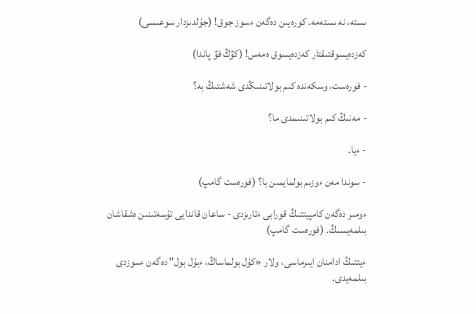ىستە، نە ىستەمە. كورەيىن دەگەن ءسوز جوق! (جۇلدىزدار سوعىسى)

كەزدەيسوقتىقتار كەزدەيسوق ەمەس! (كۋڭ فۋ پاندا)

- فورەست، وسكەندە كىم بولاتىنىڭدى شەشتىڭ بە؟

- مەنىڭ كىم بولاتىنىمدى ما؟

- ءيا.

- سوندا مەن ءوزىم بولمايمىن با؟ (فورەست گامپ)

ءومىر دەگەن كامپيتتىڭ قورابى ءتارىزدى - ساعان قاندايى تۇسەتىنىن ەشقاشان بىلمەيسىڭ. (فورەست گامپ)

ءيتتىڭ ادامنان ايىرماسى، ولار «كۇل بولماساڭ، ءبۇل بول" دەگەن ءسوزدى بىلمەيدى.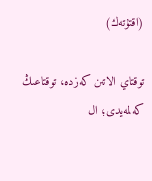(اقتۇتەك)

توقتاي الاتىن كەزدە، توقتاعىڭ كەلمەيدى؛ ال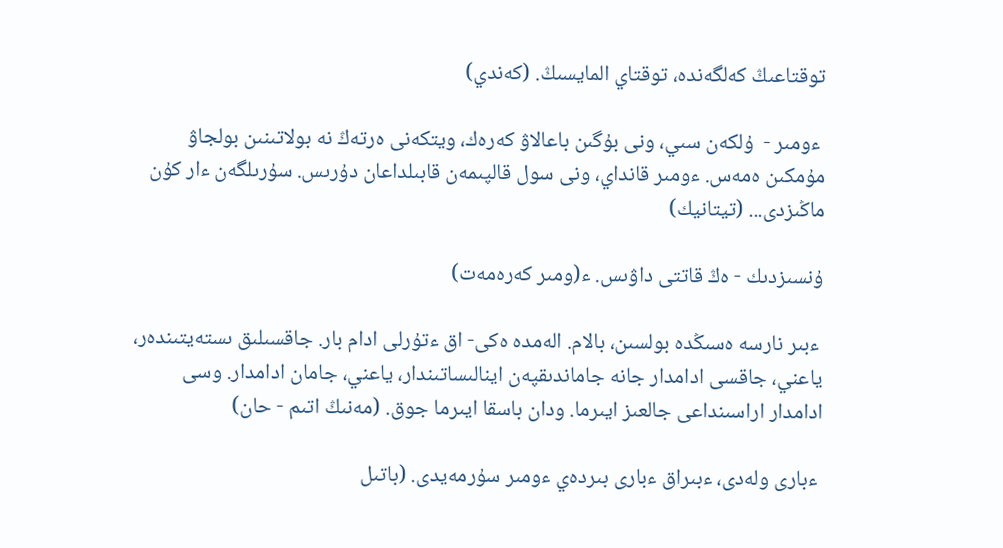توقتاعىڭ كەلگەندە، توقتاي المايسىڭ. (كەندي)

 ءومىر -  ۇلكەن سىي، ونى بۇگىن باعالاۋ كەرەك، ويتكەنى ەرتەڭ نە بولاتىنىن بولجاۋ مۇمكىن ەمەس. ءومىر قانداي، ونى سول قالپىمەن قابىلداعان دۇرىس. سۇرىلگەن ءار كۇن ماڭىزدى... (تيتانيك)

ۇنسىزدىك - ەڭ قاتتى داۋىس. ء(ومىر كەرەمەت)

 ءبىر نارسە ەسىڭدە بولسىن، بالام. الەمدە ەكى- اق ءتۇرلى ادام بار. جاقسىلىق ىستەيتىندەر، ياعني، جاقسى ادامدار جانە جاماندىقپەن اينالىساتىندار، ياعني، جامان ادامدار. وسى ادامدار اراسىنداعى جالعىز ايىرما. ودان باسقا ايىرما جوق. (مەنىڭ اتىم - حان)

 ءبارى ولەدى، ءبىراق ءبارى بىردەي ءومىر سۇرمەيدى. (باتىل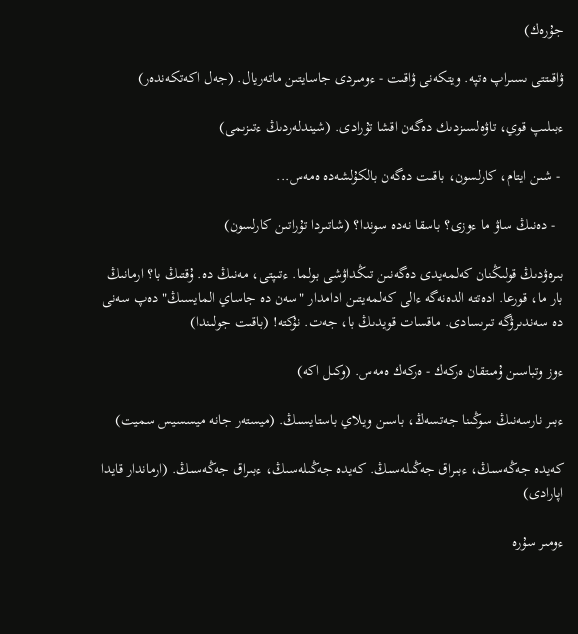جۇرەك)

ۋاقىتتى ىسىراپ ەتپە. ويتكەنى ۋاقىت - ءومىردى جاسايتىن ماتەريال. (جەل اكەتكەندەر)

ءبىلىپ قوي، تاۋەلسىزدىك دەگەن اقشا تۇرادى. (شيندلەردىڭ ءتىزىمى)

 - شىن ايتام، كارلسون، باقىت دەگەن بالكۇلشەدە ەمەس...

  - دەنىڭ ساۋ ما ءوزى؟ باسقا نەدە سوندا؟ (شاتىردا تۇراتىن كارلسون)

بىرەۋدىڭ قولىڭنان كەلمەيدى دەگەنىن تىڭداۋشى بولما. ءتىپتى، مەنىڭ دە. ۇقتىڭ با؟ ارمانىڭ بار ما، قورعا. ادەتتە الدەنەگە ءالى كەلمەيتىن ادامدار "سەن دە جاساي المايسىڭ" دەپ سەنى دە سەندىرۋگە تىرىسادى. ماقسات قويدىڭ با، جەت. نۇكتە! (باقىت جولىندا)

ءوز وتباسىن ۇمىتقان ەركەك - ەركەك ەمەس. (وكىل اكە)

ءبىر نارسەنىڭ سوڭىنا جەتسەڭ، باسىن ويلاي باستايسىڭ. (ميستەر جانە ميسسيس سميت)

كەيدە جەڭەسىڭ، ءبىراق جەڭىلەسىڭ. كەيدە جەڭىلەسىڭ، ءبىراق جەڭەسىڭ. (ارماندار قايدا اپارادى)

ءومىر سۇرە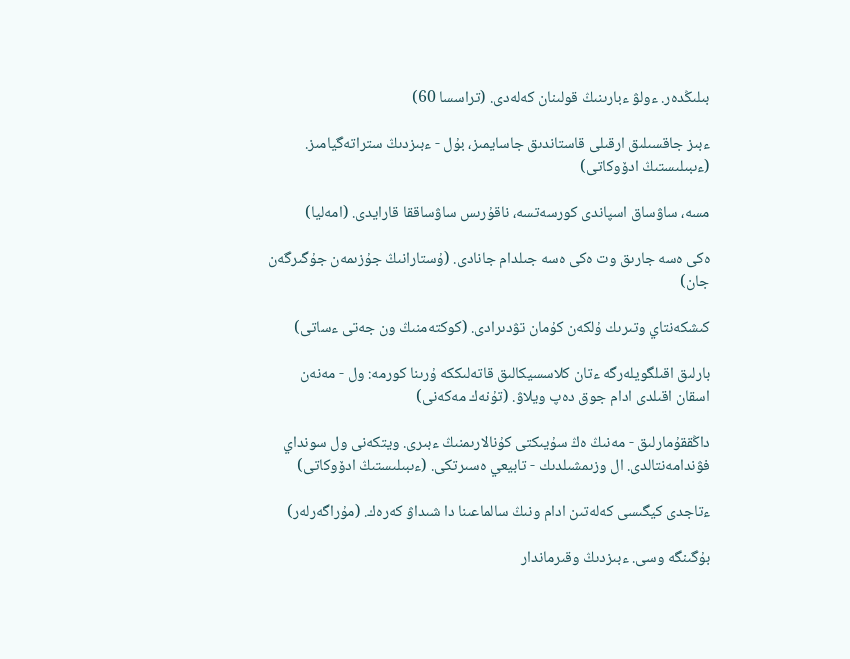بىلىڭدەر. ءولۋ ءبارىنىڭ قولىنان كەلەدى. (تراسسا 60)

ءبىز جاقسىلىق ارقىلى قاستاندىق جاسايمىز، بۇل - ءبىزدىڭ ستراتەگيامىز. (ءىبىلىستىڭ ادۆوكاتى)

مسە، ساۋساق اسپاندى كورسەتسە، ناقۇرىس ساۋساققا قارايدى. (امەليا)

ەكى ەسە جارىق وت ەكى ەسە جىلدام جانادى. (ۇستارانىڭ جۇزىمەن جۇگىرگەن جان)

كىشكەنتاي وتىرىك ۇلكەن كۇمان تۋدىرادى. (كوكتەمنىڭ ون جەتى ءساتى)

بارلىق اقىلگويلەرگە ءتان كلاسسيكالىق قاتەلىككە ۇرىنا كورمە: ول - مەنەن اسقان اقىلدى ادام جوق دەپ ويلاۋ. (تۇنەك مەكەنى)

داڭققۇمارلىق - مەنىڭ ەڭ سۇيىكتى كۇنالارىمنىڭ ءبىرى. ويتكەنى ول سونداي فۋندامەنتالدى. ال وزىمشىلدىك - تابيعي ەسىرتكى. (ءىبىلىستىڭ ادۆوكاتى)

ءتاجدى كيگىسى كەلەتىن ادام ونىڭ سالماعىنا دا شىداۋ كەرەك. (مۇراگەرلەر)

بۇگىنگە وسى. ءبىزدىڭ وقىرماندار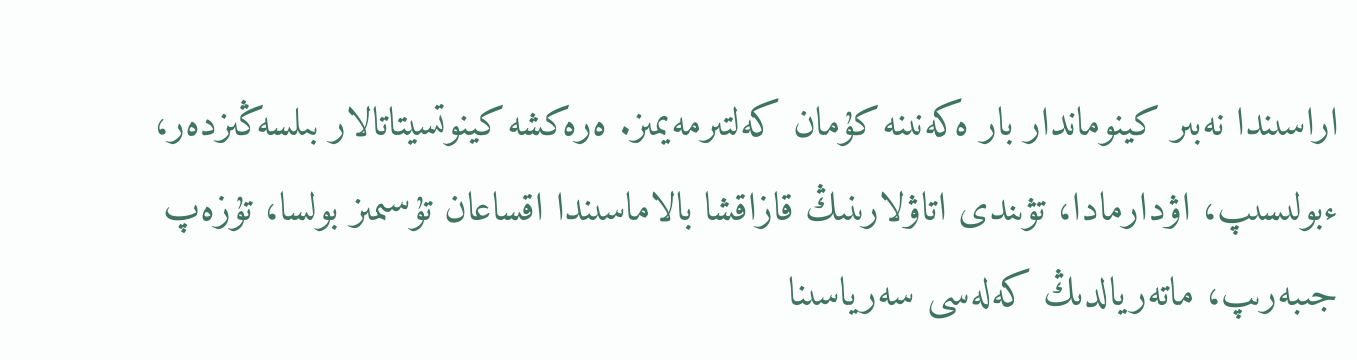اراسىندا نەبىر كينوماندار بار ەكەنىنە كۇمان كەلتىرمەيمىز. ەرەكشە كينوتسيتاتالار بىلسەڭىزدەر، ءبولىسىپ، اۋدارمادا، تۋىندى اتاۋلارىنىڭ قازاقشا بالاماسىندا اقساعان تۇسىمىز بولسا، تۇزەپ جىبەرىپ، ماتەريالدىڭ كەلەسى سەرياسىنا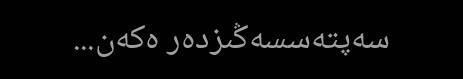سەپتەسسەڭىزدەر ەكەن...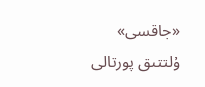«جاقسى» ۇلتتىق پورتالى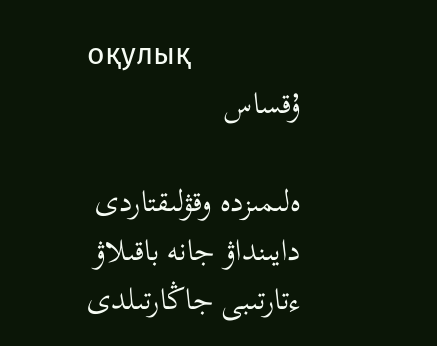оқулық
ۇقساس

ەلىمىزدە وقۋلىقتاردى دايىنداۋ جانە باقىلاۋ ءتارتىبى جاڭارتىلدى